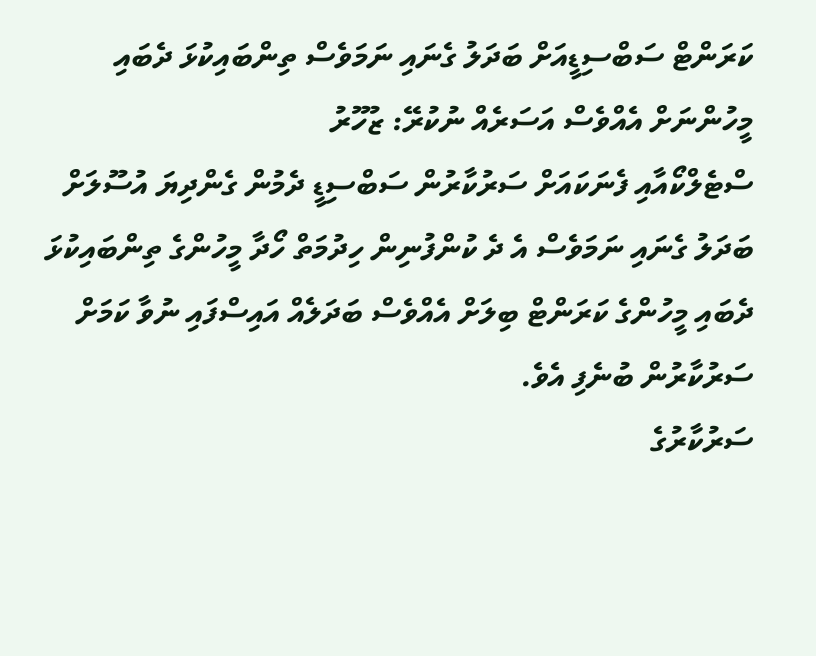ކަރަންޓް ސަބްސިޑީއަށް ބަދަލު ގެނައި ނަމަވެސް ތިންބައިކުޅަ ދެބައި މީހުންނަށް އެއްވެސް އަސަރެއް ނުކުރޭ: ޒުހޫރު
ސްޓެލްކޯއާއި ފެނަކައަށް ސަރުކާރުން ސަބްސިޑީ ދެމުން ގެންދިޔަ އުސޫލަށް ބަދަލު ގެނައި ނަމަވެސް އެ ދެ ކުންފުނިން ހިދުމަތް ހޯދާ މީހުންގެ ތިންބައިކުޅަ ދެބައި މީހުންގެ ކަރަންޓް ބިލަށް އެއްވެސް ބަދަލެއް އައިސްފައި ނުވާ ކަމަށް ސަރުކާރުން ބުނެފި އެވެ.
ސަރުކާރުގެ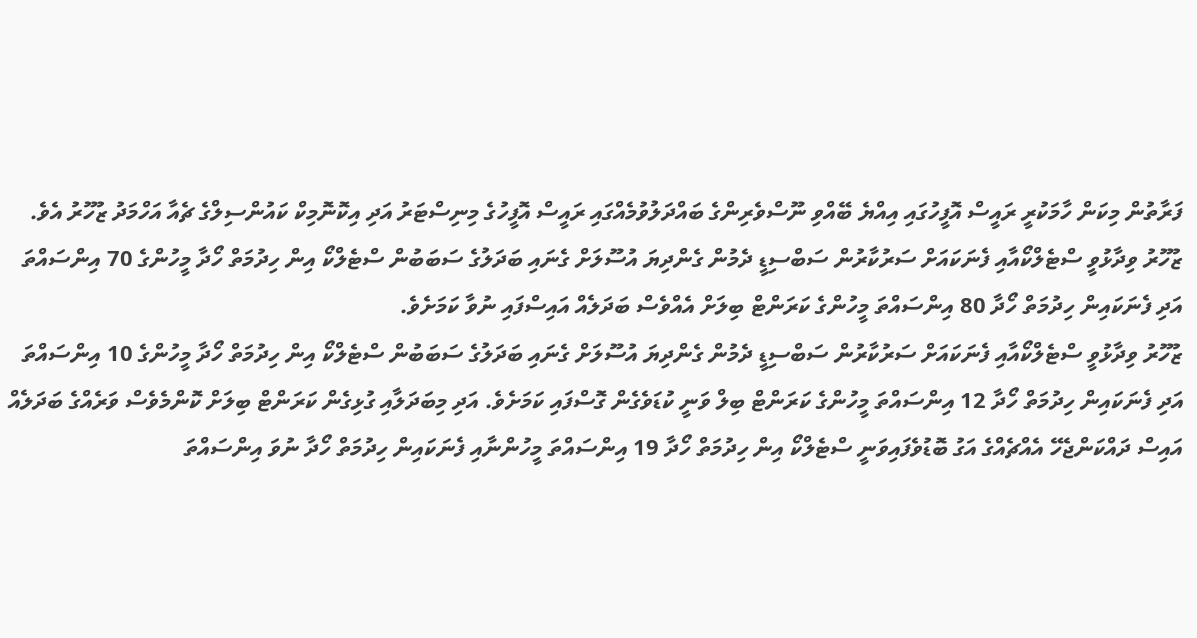ފަރާތުން މިކަން ހާމަކުރީ ރައީސް އޮފީހުގައި އިއްޔެ ބޭއްވި ނޫސްވެރިންގެ ބައްދަލުވުމެއްގައި ރައީސް އޮފީހުގެ މިނިސްޓަރު އަދި އިކޮނޮމިކް ކައުންސިލްގެ ޗެއާ އަހްމަދު ޒުހޫރު އެވެ.
ޒުހޫރު ވިދާޅުވީ ސްޓެލްކޯއާއި ފެނަކައަށް ސަރުކާރުން ސަބްސިޑީ ދެމުން ގެންދިޔަ އުސޫލަށް ގެނައި ބަދަލުގެ ސަބަބުން ސްޓެލްކޯ އިން ހިދުމަތް ހޯދާ މީހުންގެ 70 އިންސައްތަ އަދި ފެނަކައިން ހިދުމަތް ހޯދާ 80 އިންސައްތަ މީހުންގެ ކަރަންޓް ބިލަށް އެއްވެސް ބަދަލެއް އައިސްފައި ނުވާ ކަމަށެވެ.
ޒުހޫރު ވިދާޅުވީ ސްޓެލްކޯއާއި ފެނަކައަށް ސަރުކާރުން ސަބްސިޑީ ދެމުން ގެންދިޔަ އުސޫލަށް ގެނައި ބަދަލުގެ ސަބަބުން ސްޓެލްކޯ އިން ހިދުމަތް ހޯދާ މީހުންގެ 10 އިންސައްތަ އަދި ފެނަކައިން ހިދުމަތް ހޯދާ 12 އިންސައްތަ މީހުންގެ ކަރަންޓް ބިލް ވަނީ ކުޑަވެގެން ގޮސްފައި ކަމަށެވެ. އަދި މިބަދަލާއި ގުޅިގެން ކަރަންޓް ބިލަށް ކޮންމެވެސް ވަރެއްގެ ބަދަލެއް އައިސް ދައްކަންޖެހޭ އެއްޗެއްގެ އަގު ބޮޑުވެފައިވަނީ ސްޓެލްކޯ އިން ހިދުމަތް ހޯދާ 19 އިންސައްތަ މީހުންނާއި ފެނަކައިން ހިދުމަތް ހޯދާ ނުވަ އިންސައްތަ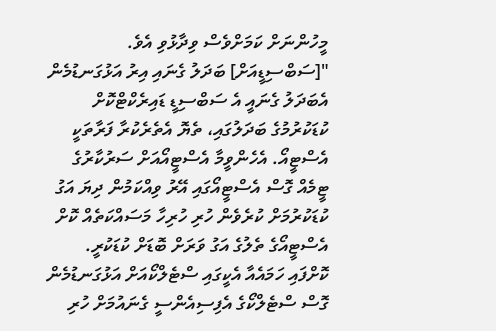މީހުންނަށް ކަމަށްވެސް ވިދާޅުވި އެވެ.
"[ސަބްސިޑީއަށް] ބަދަލު ގެނައި އިރު އަޅުގަނޑުމެން އެބަދަލު ގެނައީ އެ ސަބްސިޑީ ޑައިރެކްޓްކޮށް ކުޑަކުރުމުގެ ބަދަލުގައި، ތެޔޮ އެތެރެކުރާ ފަރާތަކީ އެސްޓީއޯ. އެހެންވީމާ އެސްޓީއޯއަށް ސަރުކާރުގެ ޓީމެއް ގޮސް އެސްޓީއޯގައި އޭރު ވިއްކަމުން ދިޔަ އަގު ކުޑަކުރުމަށް ކުރެވެން ހުރި ހުރިހާ މަސައްކަތެއް ކޮށް އެސްޓީއޯގެ ތެލުގެ އަގު ވަރަށް ބޮޑަށް ކުޑަކުރީ. ކޮށްފައި ހަމައެއާ އެކީގައި ސްޓެލްކޯއަށް އަޅުގަނޑުމެން ގޮސް ސްޓެލްކޯގެ އެފިސިއެންސީ ގެނައުމަށް ހުރި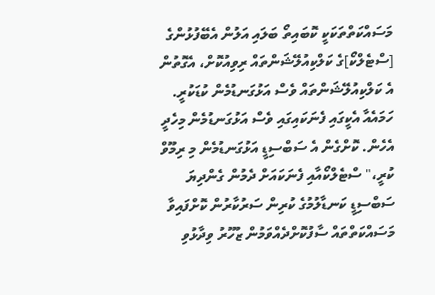މަސައްކަތްތަކަކީ ކޮބައިތޯ ބަލައި އަލުން އެބޭފުޅުންގެ [ސްޓެލްކޯ]ގެ ކަލްކިއުލޭޝަންތައް ރިވިއުކޮށް، އެގޮތުން އެ ކަލްކިއުލޭޝަންތައް ވެސް އަޅުގަނޑުމެން ކުޑަކުރީ. ހަމައެއާ އެކީގައި ފެނަކައިގައި ވެސް އަޅުގަނޑުމެން މިހެދީ އެހެން. ކޮށްގެން އެ ސަބްސިޑީ އަޅުގަނޑުމެން މި ރިމޫވް ކުރީ،" ސްޓެލްކޯއާއި ފެނަކައަށް ދެމުން ގެންދިޔަ ސަބްސިޑީ ކަނޑާލުމުގެ ކުރިން ސަރުކާރުން ކޮށްފައިވާ މަސައްކަތްތައް ސާފުކޮށްދެއްވަމުން ޒުހޫރު ވިދާޅުވި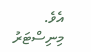އެވެ.
މިނިސްޓަރު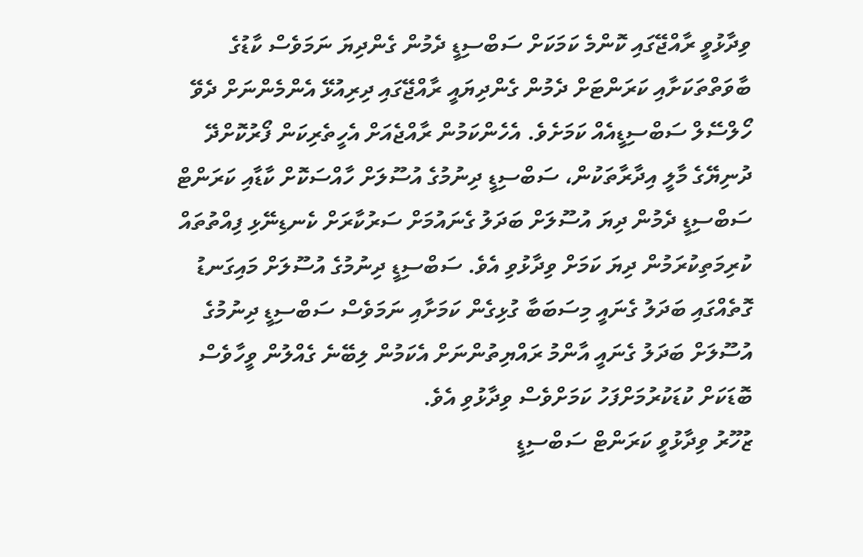ވިދާޅުވީ ރާއްޖޭގައި ކޮންމެ ކަމަކަށް ސަބްސިޑީ ދެމުން ގެންދިޔަ ނަމަވެސް ކާޑުގެ ބާވަތްތަކަށާއި ކަރަންޓަށް ދެމުން ގެންދިޔައީ ރާއްޖޭގައި ދިރިއުޅޭ އެންމެންނަށް ދެވޭ ހޯލްސޭލް ސަބްސިޑީއެއް ކަމަށެވެ. އެހެންކަމުން ރާއްޖެއަށް އެހީތެރިކަން ފޯރުކޮށްދޭ ދުނިޔޭގެ މާލީ އިދާރާތަކުން، ސަބްސިޑީ ދިނުމުގެ އުސޫލަށް ހާއްސަކޮށް ކާޑާއި ކަރަންޓް ސަބްސިޑީ ދެމުން ދިޔަ އުސޫލަށް ބަދަލު ގެނައުމަށް ސަރުކާރަށް ކެނޑިނޭޅި ފިއްތުތައް ކުރިމަތިކުރަމުން ދިޔަ ކަމަށް ވިދާޅުވި އެވެ. ސަބްސިޑީ ދިނުމުގެ އުސޫލަށް މައިގަނޑު ގޮތެއްގައި ބަދަލު ގެނައީ މިސަބަބާ ގުޅިގެން ކަމަށާއި ނަމަވެސް ސަބްސިޑީ ދިނުމުގެ އުސޫލަށް ބަދަލު ގެނައީ އާންމު ރައްޔިތުންނަށް އެކަމުން ލިބޭނެ ގެއްލުން ވީހާވެސް ބޮޑަކަށް ކުޑަކުރުމަށްފަހު ކަމަށްވެސް ވިދާޅުވި އެވެ.
ޒުހޫރު ވިދާޅުވީ ކަރަންޓް ސަބްސިޑީ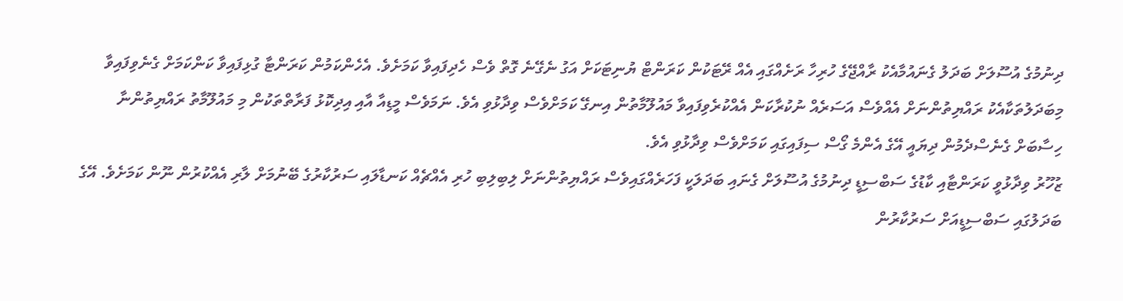ދިނުމުގެ އުސޫލަށް ބަދަލު ގެނައުމާއެކު ރާއްޖޭގެ ހުރިހާ ރަށެއްގައި އެއް ރޭޓަކުން ކަރަންޓް ޔުނިޓަކަށް އަގު ނެގޭނެ ގޮތް ވެސް ހެދިފައިވާ ކަމަށެވެ. އެހެންކަމުން ކަރަންޓާ ގުޅިފައިވާ ކަންކަމަށް ގެނެވިފައިވާ މިބަދަލުތަކާއެކު ރައްޔިތުންނަށް އެއްވެސް އަސަރެއް ނުކުރާކަން އެއްކުރެވިފައިވާ މައުލޫމާތުން އިނގޭ ކަމަށްވެސް ވިދާޅުވި އެވެ. ނަމަވެސް މީޑިއާ އާއި އިދިކޮޅު ފަރާތްތަކުން މި މައުލޫމާތު ރައްޔިތުންނާ ހިސާބަށް ގެނެސްދެމުން ދިޔައީ އޭގެ އެންމެ ގޯސް ސިފައިގައި ކަމަށްވެސް ވިދާޅުވި އެވެ.
ޒުހޫރު ވިދާޅުވީ ކަރަންޓާއި ކާޑުގެ ސަބްސިޑީ ދިނުމުގެ އުސޫލަށް ގެނައި ބަދަލަކީ ފަހަރެއްގައިވެސް ރައްޔިތުންނަށް ލިބިލިބި ހުރި އެއްޗެއް ކަނޑާލައި ސަރުކާރުގެ ބޭނުމަށް ލާރި އެއްކުރުން ނޫން ކަމަށެވެ. އޭގެ ބަދަލުގައި ސަބްސިޑީއަށް ސަރުކާރުން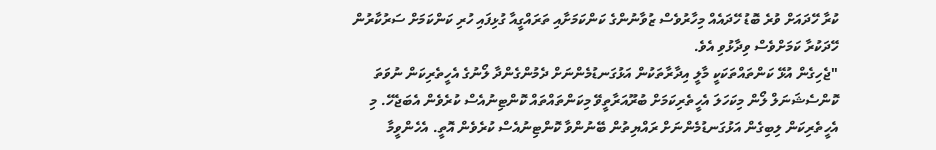ކުރާ ހޭދައަށް ވުރެ ބޮޑު ހޭދައެއް މިހާރުވެސް ޒުވާނުންގެ ކަންކަމަށާއި ތަރައްގީއާ ގުޅިފައި ހުރި ކަންކަމަށް ސަރުކާރުން ހޭދަކުރާ ކަމަށްވެސް ވިދާޅުވި އެވެ.
"ޖެހިގެން އުޅޭ ކަންތައްތަކަކީ މާލީ އިދާރާތަކުން އަޅުގަނޑުމެންނަށް ދެމުންގެންދާ ލޯނުގެ އެހީތެރިކަން ނުވަތަ ކޮންސެޝަނަލް ލޯން މިކަހަލަ އެހީތެރިކަމަށް ބުރޫއަރާތީވޭ މިކަންތައްތައް ކޮންޓިނުއެސް ކުރެވެން އެބަޖެހޭ. މި އެހީތެރިކަން ލިބިގެން އަޅުގަނޑުމެންނަށް ރައްޔިތުން ބޭނުންވާ ކޮންޓިނުއެސް ކުރެވެން އޮތީ. އެހެންވީމާ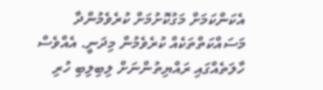އެކަންކަމަށް މަގުކޮށުމަށް ކުރެވެމުންދާ މަސައްކަތްތަކެއް ކުރެވެމުން މިދަނީ. އެއްވެސް ހާލަތެއްގައި ރައްޔިތުންނަށް ލިބިލިބި ހުރި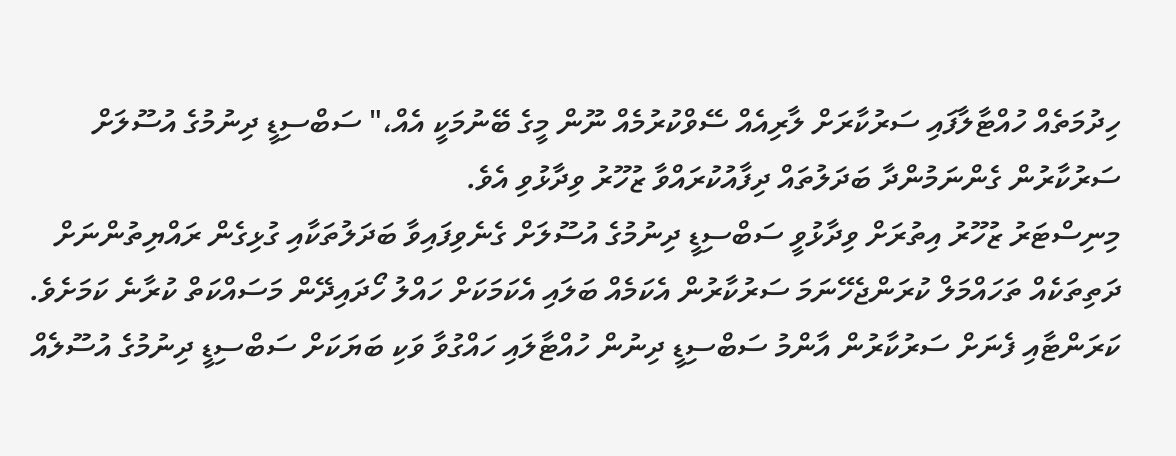ހިދުމަތެއް ހުއްޓާލާފައި ސަރުކާރަށް ލާރިއެއް ސޭވްކުރުމެއް ނޫން މީގެ ބޭނުމަކީ އެއް،" ސަބްސިޑީ ދިނުމުގެ އުސޫލަށް ސަރުކާރުން ގެންނަމުންދާ ބަދަލުތައް ދިފާއުކުރައްވާ ޒުހޫރު ވިދާޅުވި އެވެ.
މިނިސްޓަރު ޒުހޫރު އިތުރަށް ވިދާޅުވީ ސަބްސިޑީ ދިނުމުގެ އުސޫލަށް ގެނެވިފައިވާ ބަދަލުތަކާއި ގުޅިގެން ރައްޔިތުންނަށް ދަތިތަކެއް ތަހައްމަލް ކުރަންޖެހޭނަމަ ސަރުކާރުން އެކަމެއް ބަލައި އެކަމަކަށް ހައްލު ހޯދައިދޭން މަސައްކަތް ކުރާނެ ކަމަށެވެ.
ކަރަންޓާއި ފެނަށް ސަރުކާރުން އާންމު ސަބްސިޑީ ދިނުން ހުއްޓާލައި ހައްގުވާ ވަކި ބަޔަކަށް ސަބްސިޑީ ދިނުމުގެ އުސޫލެއް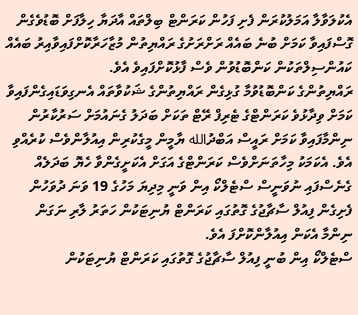އެކުލަވާލާ އަމަލުކުރަން ފެށި ފަހުން ކަރަންޓް ބިލްތައް އާދަޔާ ހިލާފަށް ބޮޑުވެގެން ގޮސްފައިވާ ކަމަށް ބުނެ ބައެއް ރަށްރަށުގެ ރައްޔިތުން މުޒާހަރާކޮށްފައިވާއިރު ބައެއް ކައުންސިލްތަކުން ކަންބޮޑުވުން ވެސް ފާޅުކޮށްފައިވެ އެވެ.
ރައްޔިތުންގެ ކަންބޮޑުވުމާ ގުޅިގެން ރައްޔިތުންގެ ޝަކުވާތައް އެނގިވަޑައިގެންފައިވާ ކަމަށް ވިދާޅުވެ ކަރަންޓްގެ ޓެރިފް ރޭޓް ތަކަށް ބަދަލު ގެނައުމަށް ސަރުކާރުން ނިންމާފައިވާ ކަމަށް ރައީސް އަބްދުالله ޔާމީން މީގެކުރިން އިއުލާންވެސް ކުރެއްވި އެވެ. އެކަމަކު މިހާތަނަށްވެސް ކަރަންޓްގެ އަގަށް އެކަށީގެންވާ ހެޔޮ ބަދަލެއް ގެނެސްފައި ނުވަނީސް ސްޓެލްކޯ އިން ވަނީ މިދިޔަ މަހުގެ 19 ވަނަ ދުވަހުން ފެށިގެން ފިއުލް ސާޗާޖުގެ ގޮތުގައި ކަރަންޓް ޔުނިޓަކުން ހަތަރު ލާރި ނަގަން ނިންމާ އެކަން އިއުލާންކޮށްފަ އެވެ.
ސްޓެލްކޯ އިން ބުނީ ފިއުލް ސާޗާޖުގެ ގޮތުގައި ކަރަންޓް ޔުނިޓަކުން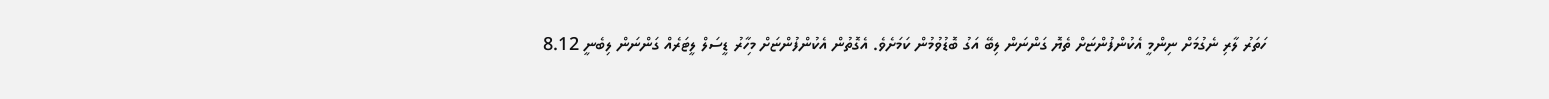ހަތަރު ލާރި ނެގުމަށް ނިންމީ އެކުންފުންޏަށް ތެޔޮ ގަންނަން ލިބޭ އަގު ބޮޑުވުމުން ކަމަށެވެ. އެގޮތުން އެކުންފުންޏަށް މިހާރު ޑީސަލް ލީޓަރެއް ގަންނަން ލިބެނީ 8.12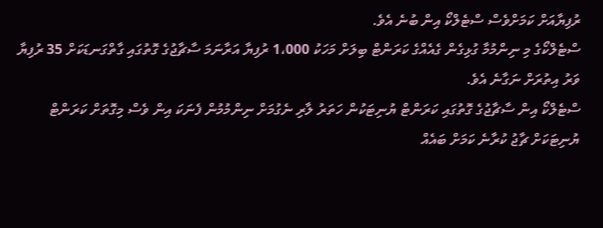ރުފިޔާއަށް ކަމަށްވެސް ސްޓެލްކޯ އިން ބުނެ އެވެ.
ސްޓެލްކޯގެ މި ނިންމުމާ ގުޅިގެން ގެއެއްގެ ކަރަންޓް ބިލަށް މަހަކު 1،000 ރުފިޔާ އަރާނަމަ ސާޗާޖުގެ ގޮތުގައި ގާތްގަނޑަކަށް 35 ރުފިޔާ ވަރު އިތުރަށް ނަގާނެ އެވެ.
ސްޓެލްކޯ އިން ސާޗާޖުގެ ގޮތުގައި ކަރަންޓް ޔުނިޓަކުން ހަތަރު ލާރި ނެގުމަށް ނިންމުމުން ފެނަކަ އިން ވެސް މިގޮތަށް ކަރަންޓް ޔުނިޓަކަށް ޗާޖު ކުރާނެ ކަމަށް ބައެއް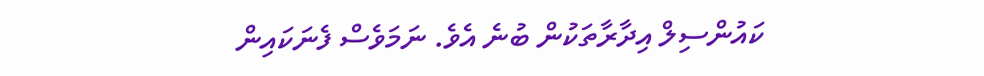ކައުންސިލް އިދާރާތަކުން ބުނެ އެވެ. ނަމަވެސް ފެނަކައިން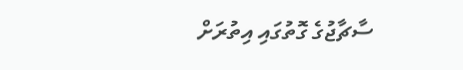ސާޗާޖުގެ ގޮތުގައި އިތުރަށް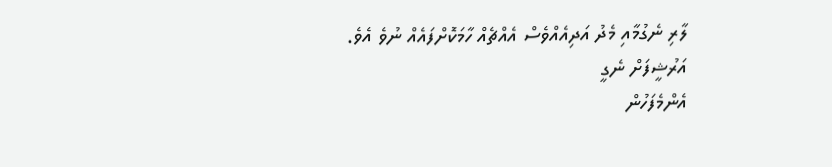ލާރި ނެގުމާއި މެދު އަދިއެއްވެސް އެއްޗެއް ހާމަކޮށްފައެއް ނުވެ އެވެ.
އަރުޝީފަށް ނެގީ
އެންމެފަހުން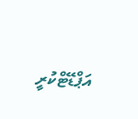އަޕްޑޭޓްކުރީ